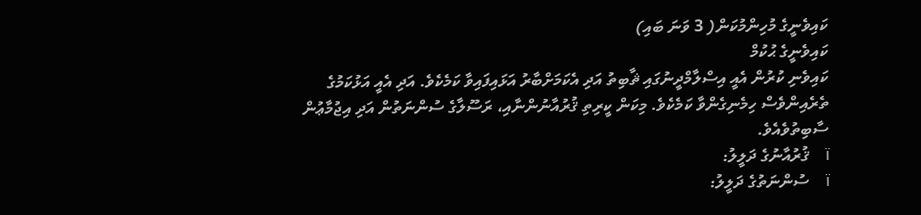ކައިވެނީގެ މުހިންމުކަން( 3 ވަނަ ބައި)
ކައިވެނީގެ ޙުކުމް
ކައިވެނި ކުރުން އެއީ އިސްލާމްދީނުގައި ޘާބިތު އަދި އެކަމަށްބާރު އަޅައިފައިވާ ކަމެކެވެ. އަދި އެއީ އަޅުކަމުގެ ތެރެއިންވެސް ހިމެނިގެންވާ ކަމެކެވެ. މިކަން ކީރިތި ޤުރުއާނުންނާއި، ރަސޫލާގެ ސުންނަތުން އަދި އިޖުމާޢުން ސާބިތުވެއެވެ.
ï    ޤުރުއާނުގެ ދަލީލު:
ï    ސުންނަތުގެ ދަލީލު: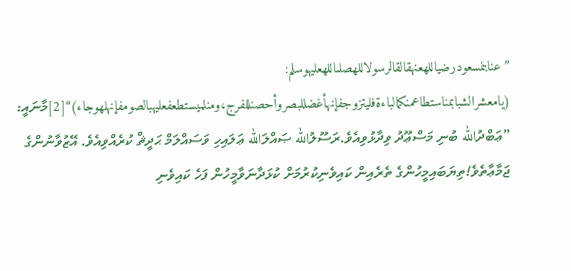”عنابنمسعودرضياللهعنهقالقالرسولاللهصلىاللهعليهوسلم: (يامعشرالشبابمناستطاعمنكمالباءةفليتزوجفإنهأغضللبصروأحصنللفرج،ومنلميستطعفعليهبالصومفإنهلهوجاء)“[2]މާނައީ: ”ޢަބްދުالله ބުނި މަސްޢޫދު ވިދާޅުވިއެވެ.ރަސޫލުالله ޞައްލަالله ޢަލައިހި ވަސައްލަމް ޙަދީޘް ކުރެއްވިއެވެ. އޭޒުވާނުންގެ ޖަމާޢާތެވެ!ތިޔަބައިމީހުންގެ ތެރެއިން ކައިވެނިކުރުމަށް ކުޅަދާނަވާމީހުން ފަހެ ކައިވެނި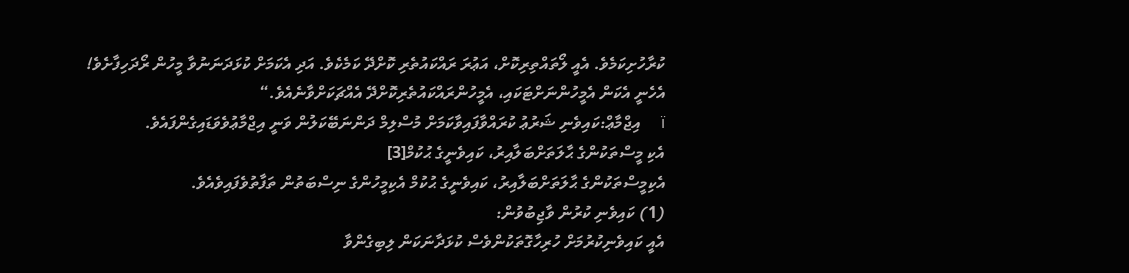ކުރާހުށިކަމެވެ. އެއީ ލޯތައްތިރިކޮށް، އަޢުރަ ރައްކައުތެރި ކޮށްދޭ ކަމެކެވެ. އަދި އެކަމަށް ކުޅަދަނަނުވާ މީހުން ރޯދަހިފާށެވެ! އެހެނީ އެކަން އެމީހުންނަށްޓަކައި، އެމީހުންރައްކައުތެރިކޮށްދޭ އެއްޗަކަށްވާނެއެވެ.“
ï     އިޖްމާޢް:ކައިވެނި ޝަރުޢު ކުރައްވާފައިވާކަމަށް މުސްލިމް ދަންނަބޭކަލުން ވަނީ އިޖްމާޢުވެވަޑައިގެންފައެވެ.
އެކި މީސްތަކުންގެ ޙާލަތަށްބަލާއިރު، ކައިވެނީގެ ޙުކުމް[3]
އެކިމީސްތަކުންގެ ޙާލަތަށްބަލާއިރު، ކައިވެނީގެ ޙުކުމް އެކިމީހުންގެ ނިސްބަތުން ތަފާތުވެފައިވެއެވެ.
(1) ކައިވެނި ކުރުން ވާޖިބުވުން:
އެއީ ކައިވެނިކުރުމަށް ހުރިހާގޮތަކުންވެސް ކުޅަދާނަކަން ލިބިގެންވާ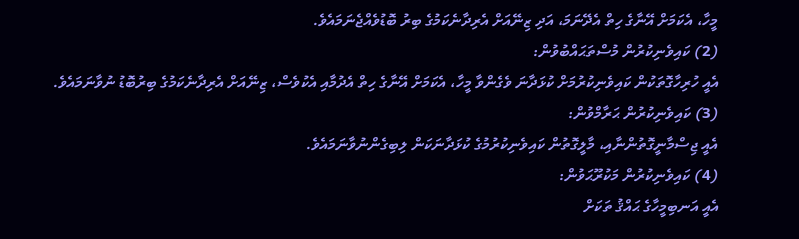މީހާ، އެކަމަށް އޭނާގެ ހިތް އެދޭނަމަ، އަދި ޒިނޭއަށް އެރިދާނެކަމުގެ ބިރު ބޮޑުވެއްޖެނަމައެވެ.
(2) ކައިވެނިކުރުން މުސްތަޙައްބުވުން:
އެއީ ހުރިހާގޮތަކުން ކައިވެނިކުރުމަށް ކުޅަދާނަ ވެގެންވާ މީހާ، އެކަމަށް އޭނާގެ ހިތް އެދުމާއި އެކުވެސް، ޒިނޭއަށް އެރިދާނެކަމުގެ ބިރުބޮޑު ނުވާނަމައެވެ.
(3) ކައިވެނިކުރުން ޙަރާމްވުން:
އެއީ ޖިސްމާނީގޮތުންނާއި، މާލީގޮތުން ކައިވެނިކުރުމުގެ ކުޅަދާނަކަން ލިބިގެންނުވާނަމައެވެ.
(4) ކައިވެނިކުރުން މަކުރޫޙަވުން:
އެއީ އަނބިމީހާގެ ޙައްޤު ތަކަށް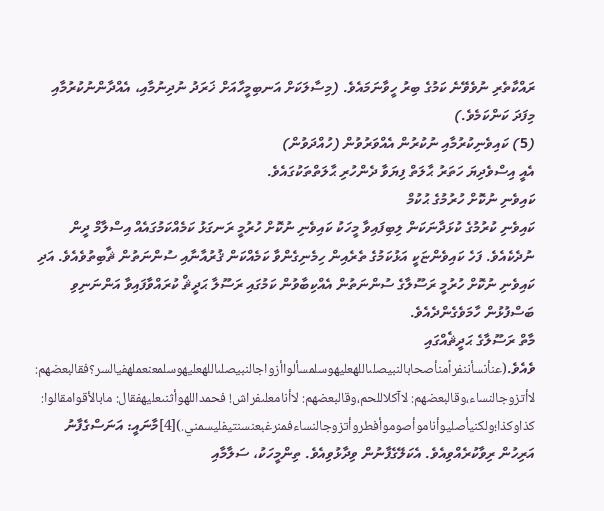ރައްކާތެރި ނުވެވޭނެ ކަމުގެ ބިރު ހީވާނަމައެވެ. (މިސާލަކަށް އަނބިމީހާއަށް ޚަރަދު ނުދިނުމާއި، އެއްދާންނުކުރުމާއި މިފަދަ ކަންކަމެވެ.)
(5) ކައިވެނިކުރުމާއި ނުކުރުން އެއްވަރުވުން (ހުއްދަވުން)
އެއީ އިސްވެދިޔަ ހަތަރު ޙާލަތް ފިޔަވާ ދެންހުރި ޙާލަތްތަކުގައެވެ.
ކައިވެނި ނުކޮށް ހުރުމުގެ ޙުކުމް
ކައިވެނި ކުރުމުގެ ކުޅަދާނަކަން ލިބިފައިވާ މީހަކު ކައިވެނި ނުކޮށް ހުރުމީ ރަނގަޅު ކަމެއްކަމުގައެއް އިސްލާމް ދީން ނުދެކެއެވެ. ފަހެ ކައިވެންޏަކީ އަޅުކަމުގެ ތެރެއިން ހިމެނިގެންވާ ކަމެއްކަން ޤުރުއާނާއި ސުންނަތުން ޘާބިތުވެއެވެ. އަދި ކައިވެނި ނުކޮށް ހުރުމީ ރަސޫލާގެ ސުންނަތުން އެއްކިބާވުން ކަމުގައި ރަސޫލާ ޙަދީޘް ކުރައްވާފައިވާ އަންނަނިވި ބަސްފުޅުން ހާމަވެގެންދެއެވެ.
މާތް ރަސޫލާގެ ޙަދީޘެއްގައި ވެއެވެ.(عنأنسأننفراًمنأصحابالنبيصلىاللهعليهوسلمسألواأزواجالنبيصلىاللهعليهوسلمعنعملهفيالسر؟فقالبعضهم: لاأتزوجالنساء،وقالبعضهم: لاآكلاللحم،وقالبعضهم: لاأنامعلىفراش! فحمداللهوأثنىعليهفقال: مابالأقوامقالوا: كذاوكذا؛ولكنيأصليوأناموأصوموأفطروأتزوجالنساءفمنرغبعنسنتيفليسمني.)[4]މާނައީ: އަނަސްގެފާނު އަރިހުން ރިވާކުރެއްވިއެވެ. އެކަލޭގެފާނުން ވިދާޅުވިއެވެ. ތިންމީހަކު، ސަލާމާއި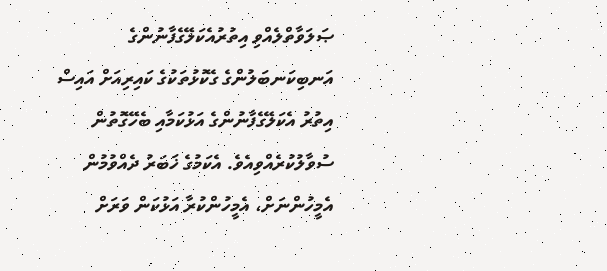ޞަލަވާތްލެއްވި އިތުރުއެކަލޭގެފާނުންގެ އަނބިކަނބަލުންގެ ގެކޮޅުތަކުގެ ކައިރިއަށް އައިސް އިތުރު އެކަލޭގެފާނުންގެ އަޅުކަމާއި ބެހޭގޮތުން ސުވާލުކުރެއްވިއެވެ. އެކަމުގެ ޚަބަރު ދެއްވުމުން އެމީހުންނަށް، އެމީހުންކުރާ އަޅުކަން ވަރަށް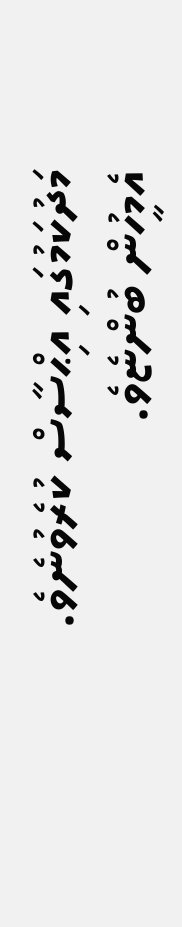މަދުކަމުގައި އިޙްސާސް ކުރެވުނެވެ. އެމީހުން ބުންޏެވެ.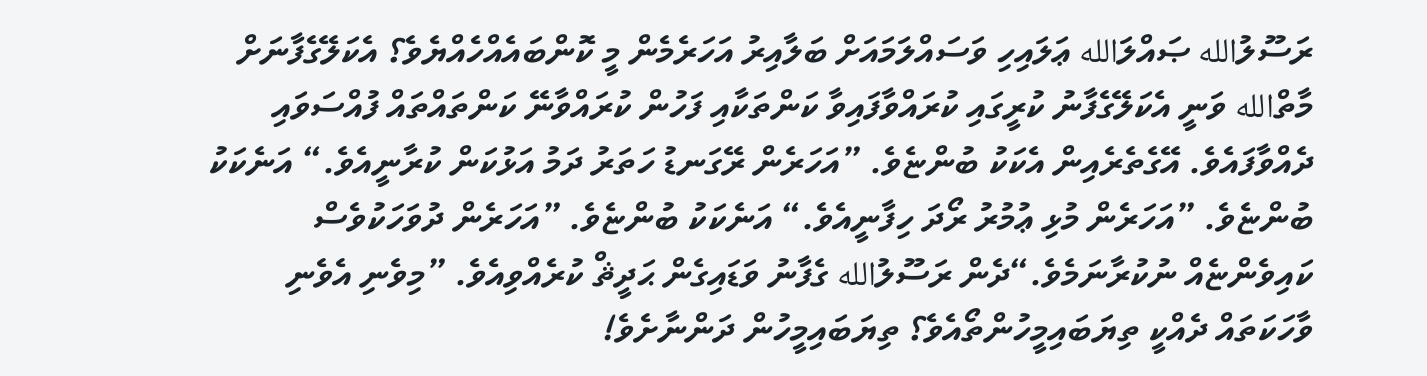ރަސޫލުالله ޞައްލަالله ޢަލައިހި ވަސައްލަމައަށް ބަލާއިރު އަހަރެމެން މީ ކޮންބައެއްހެއްޔެވެ؟ އެކަލޭގެފާނަށް މާތްالله ވަނީ އެކަލޭގެފާނު ކުރީގައި ކުރައްވާފައިވާ ކަންތަކާއި ފަހުން ކުރައްވާނޭ ކަންތައްތައް ފުއްސަވައި ދެއްވާފައެވެ. އޭގެތެރެއިން އެކަކު ބުންޏެވެ. ”އަހަރެން ރޭގަނޑު ހަތަރު ދަމު އަޅުކަން ކުރާނީއެވެ.“ އަނެކަކު ބުންޏެވެ. ”އަހަރެން މުޅި ޢުމުރު ރޯދަ ހިފާނީއެވެ.“ އަނެކަކު ބުންޏެވެ. ”އަހަރެން ދުވަހަކުވެސް ކައިވެންޏެއް ނުކުރާނަމެވެ.“ދެން ރަސޫލުالله ގެފާނު ވަޑައިގެން ޙަދީޘް ކުރެއްވިއެވެ. ”މިވެނި އެވެނި ވާހަކަތައް ދެއްކީ ތިޔަބައިމީހުންތޯއެވެ؟ ތިޔަބައިމީހުން ދަންނާށެވެ!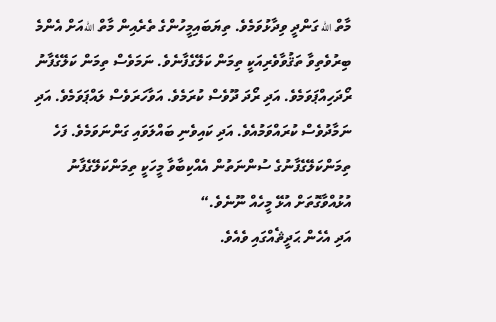މާތް الله ގަންދީ ވިދާޅުވަމެވެ. ތިޔަބައިމީހުންގެ ތެރެއިން މާތް اللهއަށް އެންމެ ބިރުވެތިވާ ތަޤުވާވެރިއަކީ ތިމަން ކަލޭގެފާނެވެ. ނަމަވެސް ތިމަން ކަލޭގެފާނު ރޯދަހިއްޕަވަމެވެ. އަދި ރޯދަ ދޫވެސް ކުރަމެވެ. އަވާހަރަވެސް ލައްޕަވަމެވެ. އަދި ނަމާދުވެސް ކުރައްވަމުއެވެ. އަދި ކައިވެނި ބައްލަވައި ގަންނަވަމެވެ. ފަހެ ތިމަންކަލޭގެފާނުގެ ސުންނަތުން އެއްކިބާވާ މީހަކީ ތިމަންކަލޭގެފާނު އުޅުއްވާގޮތަށް އުޅޭ މީހެއް ނޫނެވެ.“
އަދި އެހެން ޙަދީޘެއްގައި ވެއެވެ.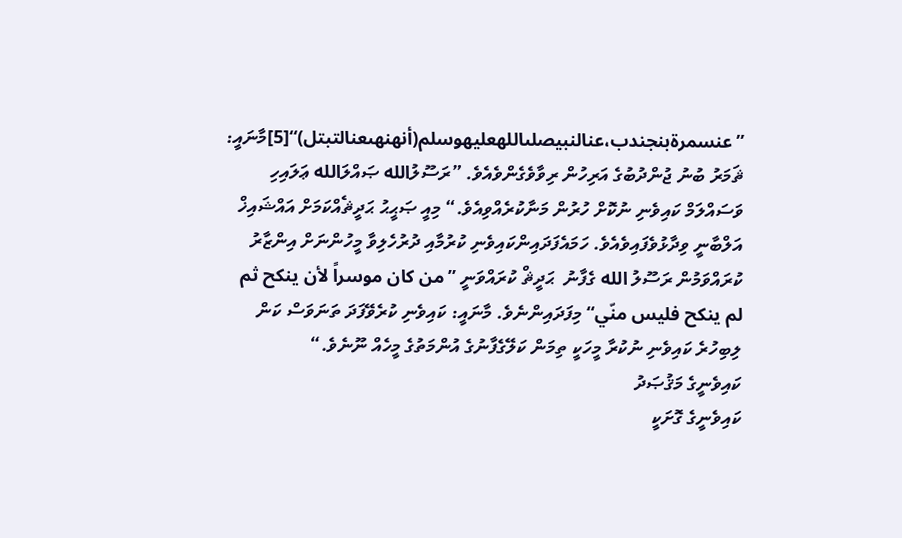”عنسمرةبنجندب،عنالنبيصلىاللهعليهوسلم(أنهنهىعنالتبتل)“[5]މާނައީ: ޘަމަރު ބުނު ޖުންދުބުގެ އަރިހުން ރިވާވެގެންވެއެވެ. ”ރަސޫލުالله ޞައްލަالله ޢަލައިހި ވަސައްލަމް ކައިވެނި ނުކޮށް ހުރުން މަނާކުރެއްވިއެވެ.“ މިއީ ޞަޙީޙު ޙަދީޘެއްކަމަށް އައްޝައިޚް އަލްބާނީ ވިދާޅުވެފައިވެއެވެ. ހަމައެފަދައިންކައިވެނި ކުރުމާއި ދުރުހެލިވާ މީހުންނަށް އިންޒާރު ކުރައްވަމުން ރަސޫލު الله ގެފާނު  ޙަދީޘް ކުރައްވަނީ ”من كان موسراً لأن ينكح ثم لم ينكح فليس منّي“ މިފަދައިންނެވެ. މާނައީ: ކައިވެނި ކުރެވޭފަދަ ތަނަވަސް ކަން ލިބިހުރެ ކައިވެނި ނުކުރާ މީހަކީ ތިމަން ކަލޭގެފާނުގެ އުންމަތުގެ މީހެއް ނޫނެވެ.“
ކައިވެނީގެ މަޤުޞަދު
ކައިވެނީގެ ގޮށަކީ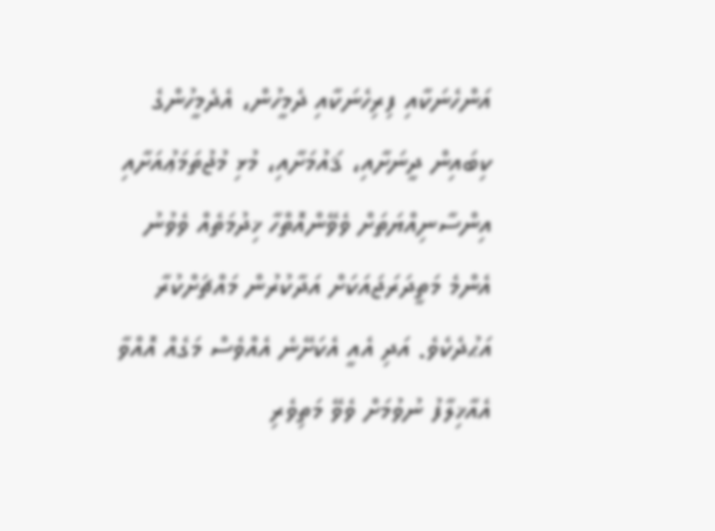އަންހެނަކާއި ފިރިހެނަކާއި ދެމީހުން، އެދެމީހުންގެ ކިބައިން ދީނަށާއި، ޤައުމަށާއި، މުޅި މުޖުތަމަޢުއަށާއި އިންސާނިއްޔަތަށް ވެވޭންއޮތްހާ ޚިދުމަތެއް ވެވުނު އެންމެ މަތީދަރަޖައަކަށް އަދާކުރުން މައްޗަށްކުރާ އަޙުދެކެވެ. އަދި އެއީ އެކަށޭނެ އެއްވެސް މަގެއް އޮއްވާ އެއާޚިލާފު ނުވުމަށް ވެވޭ މަތިވެރި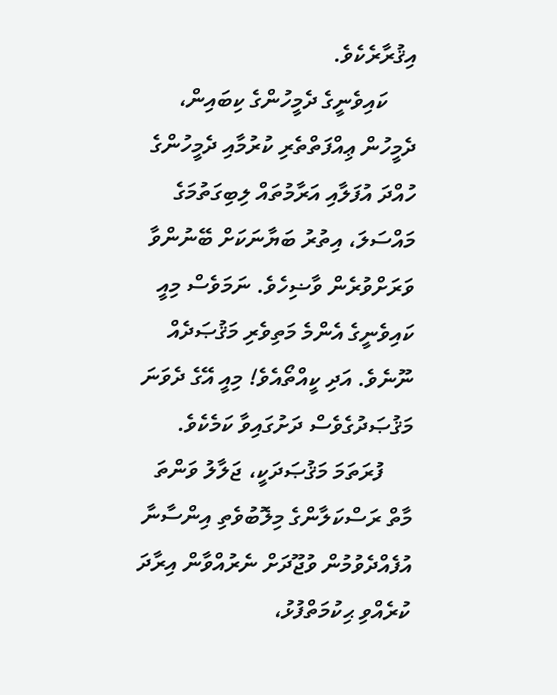އިޤުރާރެކެވެ.
     ކައިވެނީގެ ދެމީހުންގެ ކިބައިން، ދެމީހުން ޢިއްފަތްތެރި ކުރުމާއި ދެމީހުންގެ ހުއްދަ އުފަލާއި އަރާމުތައް ލިބިގަތުމަގެ މައްސަލަ، އިތުރު ބަޔާނަކަށް ބޭނުންވާ ވަރަށްވުރެން ވާޟިހެވެ. ނަމަވެސް މިއީ ކައިވެނީގެ އެންމެ މަތިވެރި މަޤުޞަދެއް ނޫނެވެ. އަދި ކީއްތޯއެވެ! މިއީ އޭގެ ދެވަނަ މަޤުޞަދުގެވެސް ދަށުގައިވާ ކަމެކެވެ.
     ފުރަތަމަ މަޤުޞަދަކީ، ޖަލާލު ވަންތަ މާތް ރަސްކަލާންގެ މިލޮބުވެތި އިންސާނާ އުފެއްދެވުމުން ވުޖޫދަށް ނެރުއްވާން އިރާދަ ކުރެއްވި ޙިކުމަތްފުޅު،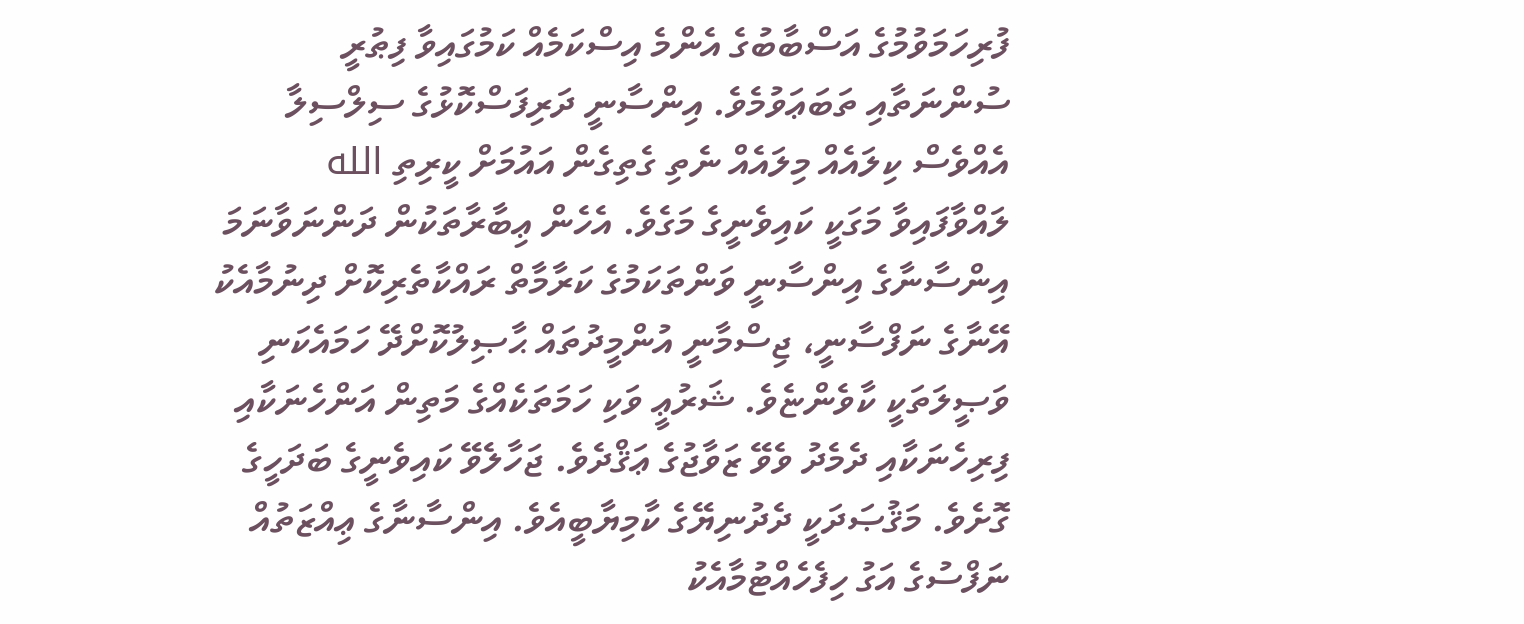ފުރިހަމަވުމުގެ އަސްބާބުގެ އެންމެ އިސްކަމެއް ކަމުގައިވާ ފިޠުރީ ސުންނަތާއި ތަބަޢަވުމެވެ. އިންސާނީ ދަރިފަސްކޮޅުގެ ސިލްސިލާ އެއްވެސް ކިލައެއް މިލައެއް ނެތި ގެތިގެން އައުމަށް ކީރިތި الله ލައްވާފައިވާ މަގަކީ ކައިވެނީގެ މަގެވެ. އެހެން ޢިބާރާތަކުން ދަންނަވާނަމަ އިންސާނާގެ އިންސާނީ ވަންތަކަމުގެ ކަރާމާތް ރައްކާތެރިކޮށް ދިނުމާއެކު އޭނާގެ ނަފްސާނީ، ޖިސްމާނީ އުންމީދުތައް ޙާޞިލުކޮށްދޭ ހަމައެކަނި ވަޞީލަތަކީ ކާވެންޏެވެ. ޝަރުޢީ ވަކި ހަމަތަކެއްގެ މަތިން އަންހެނަކާއި ފިރިހެނަކާއި ދެމެދު ވެވޭ ޒަވާޖުގެ ޢަޤްދެވެ. ޖަހާލެވޭ ކައިވެނީގެ ބަދަހީގެ ގޮށެވެ. މަޤުޞަދަކީ ދެދުނިޔޭގެ ކާމިޔާބީއެވެ. އިންސާނާގެ ޢިއްޒަތުއް ނަފްސުގެ އަގު ހިފެހެއްޓުމާއެކު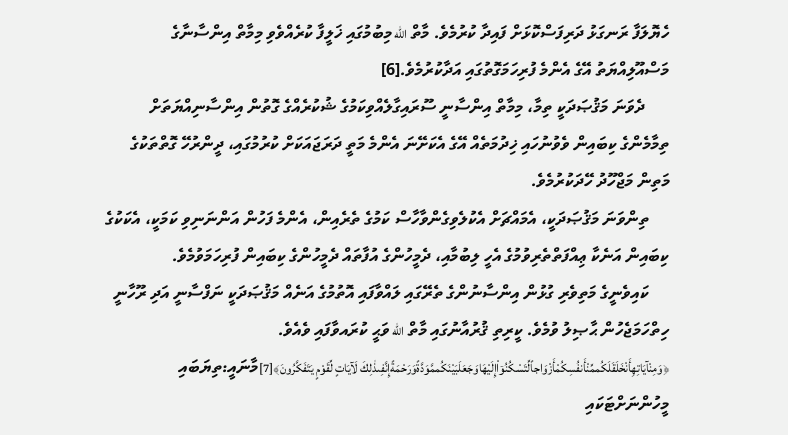ހެޔޮލަފާ ރަނގަޅު ދަރިފަސްކޮޅަށް ފައިދާ ކުރުމެވެ. މާތް الله މިބުމުގައި ޚަލީފާ ކުރެއްވެވި މިމާތް އިންސާނާގެ މަސްއޫލިއްޔަތު އޭގެ އެންމެ ފުރިހަމަގޮތުގައި އަދާކުރުމެވެ.[6]
      ދެވަނަ މަޤުޞަދަކީ ތިމާ، މިމާތް އިންސާނީ ސޫރައިގާލެއްވިކަމުގެ ޝުކުރެއްގެ ގޮތުން އިންސާނިއްޔަތަށް ތިމާމެންގެ ކިބައިން ވެވުނުހައި ޚިދުމަތެއް އޭގެ އެކަށޭނަ އެންމެ މަތީ ދަރަޖައަކަށް ކުރުމުގައި، ދީންރުހޭ ގޮތްތަކުގެ މަތިން މަޖްހޫދު ހޭދަކުރުމެވެ.
     ތިންވަނަ މަޤުޞަދަކީ، އެމައްޗަށް އެކުލެވިގެންވާހާސް ކަމުގެ ތެރެއިން، އެންމެ ފަހުން އަންނަނިވި ކަމަކީ، އެކަކުގެ ކިބައިން އަނެކާ ޢިއްފަތްތެރިވުމުގެ އެހީ ލިބުމާއި، ދެމީހުންގެ އުފާތައް ދެމީހުންގެ ކިބައިން ފުރިހަމަވުމެވެ.
     ކައިވެނީގެ މަތިވެރި ގުޅުން އިންސާނުންގެ ތެރޭގައި ލައްވާފައި އޮތުމުގެ އަނެއް މަޤުޞަދަކީ ނަފްސާނީ އަދި ރޫހާނީ ހިތްހަމަޖެހުން ޙާޞިލު ވުމެވެ. ކީރިތި ޤުރުއާނުގައި މާތް الله ވަޙީ ކުރައވާފައި ވެއެވެ. ﴿وَمِنْآيَاتِهِأَنْخَلَقَلَكُممِّنْأَنفُسِكُمْأَزْوَاجاًلِّتَسْكُنُوۤاْإِلَيْهَاوَجَعَلَبَيْنَكُممَّوَدَّةًوَرَحْمَةًإِنَّفِىذٰلِكَ لَآيَاتٍ لِّقَوْمٍ يَتَفَكَّرُونَ﴾[7]މާނައީ:ތިޔަބައި މީހުންނަށްޓަކައި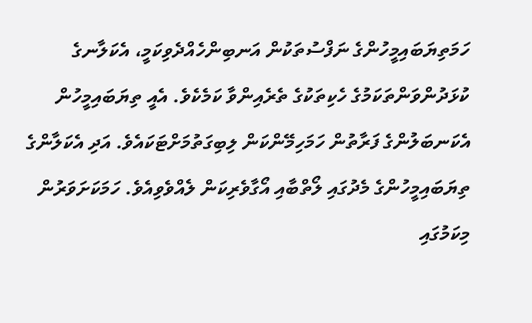ހަމަތިޔަބައިމީހުންގެ ނަފްސުތަކުން އަނބިންހެއްދެވިކަމީ، އެކަލާނގެ ކުޅަދުންވަންތަކަމުގެ ހެކިތަކުގެ ތެރެއިންވާ ކަމެކެވެ. އެއީ ތިޔަބައިމީހުން އެކަނބަލުންގެ ފަރާތުން ހަމަހިމޭންކަން ލިބިގަތުމަށްޓަކައެވެ. އަދި އެކަލާންގެ ތިޔަބައިމީހުންގެ މެދުގައި ލޯތްބާއި އޯގާވެރިކަން ލެއްވެވިއެވެ. ހަމަކަށަވަރުން މިކަމުގައި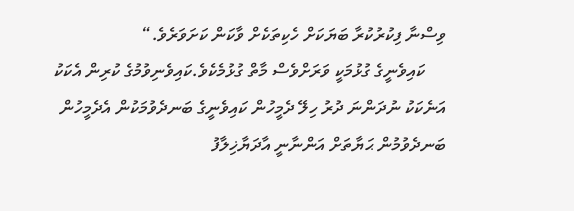ވިސްނާ ފިކުރުކުރާ ބަޔަކަށް ހެކިތަކެށް ވާކަން ކަށަވަރެވެ.“
     ކައިވެނީގެ ގުޅުމަކީ ވަރަށްވެސް މާތް ގުޅުމެކެވެ.ކައިވެނިވުމުގެ ކުރިން އެކަކު އަނެކަކު ނުދަންނަ ދުރު ހިލޭ ދެމީހުން ކައިވެނީގެ ބަނދެވުމަކުން އެދެމީހުން ބަނދެވުމުން ޙަޔާތަށް އަންނާނީ އާދަޔާޚިލާފު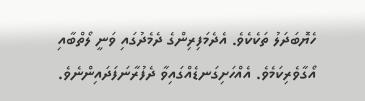ހެޔޮބަދަލު ތަކެކެވެ. އެދެމަފިރިންގެ ދެމެދުގައި ވަނީ ލޯތްބާއި އޯގާވެރިކަމެވެ. އެއްހަށިގަނޑެއްގައިވާ ދެފުރާނަފަދައިންނެވެ.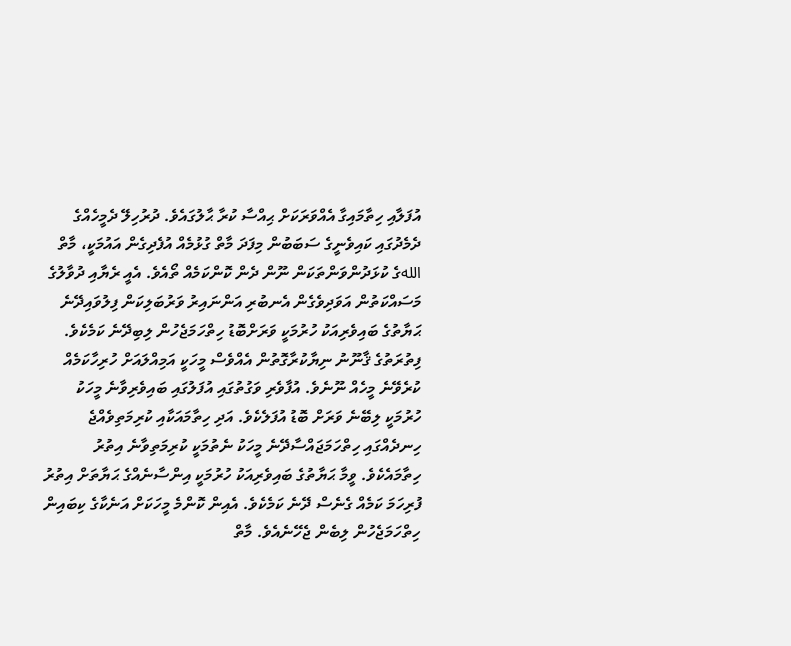އުފަލާއި ހިތާމައިގާ އެއްވަރަކަށް ޙިއްސާ ކުރާ ޙާލުގައެވެ. ދުރުހިލޭ ދެމީހެއްގެ ދެމެދުގައި ކައިވެނީގެ ސަބަބުން މިފަދަ މާތް ގުޅުމެއް އުފެދިގެން އައުމަކީ، މާތް اللهގެ ކުޅަދުންވަންތަކަން ނޫން ދެން ކޮންކަމެއް ތޯއެވެ. އެއީ ރެޔާއި ދުވާލުގެ މަސައްކަތުން އަވަދިވެގެން އެނބުރި އަންނައިރު ވަރުބަލިކަން ފިލުވައިދޭނެ ޙަޔާތުގެ ބައިވެރިއަކު ހުރުމަކީ ވަރަށްބޮޑު ހިތްހަމަޖެހުން ލިބިދޭނެ ކަމެކެވެ. ފިތުރަތުގެ ޤާނޫނު ނިޔާކުރާގޮތުން އެއްވެސް މީހަކީ އަމިއްލައަށް ހުރިހާކަމެއް ކުރެވޭނެ މީހެއް ނޫނެވެ. އުފާވެރި ވަގުތުގައި އުފަލުގައި ބައިވެރިވާނެ މީހަކު ހުރުމަކީ ލިބޭނެ ވަރަށް ބޮޑު އުފަލެކެވެ. އަދި ހިތާމައަކާއި ކުރިމަތިވެއްޖެ ހިނދެއްގައި ހިތްހަމަޖައްސާދޭނެ މީހަކު ނެތުމަކީ ކުރިމަތިވާނެ އިތުރު ހިތާމައެކެވެ. ވީމާ ޙަޔާތުގެ ބައިވެރިއަކު ހުރުމަކީ އިންސާނެއްގެ ޙަޔާތަށް އިތުރު ފުރިހަމަ ކަމެއް ގެނެސް ދޭނެ ކަމެކެވެ. އެއިން ކޮންމެ މީހަކަށް އަނެކާގެ ކިބައިން ހިތްހަމަޖެހުން ލިބެން ޖެހޭނެއެވެ. މާތް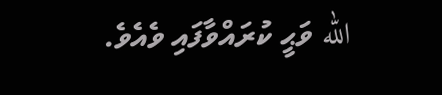الله ވަޙީ ކުރައްވާފައި ވެއެވެ.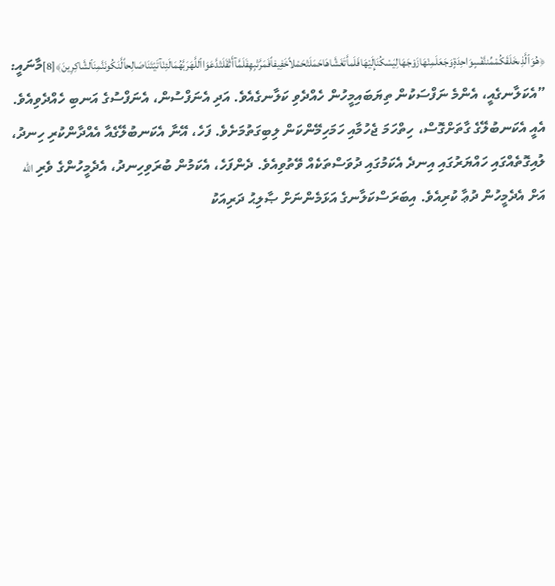﴿هُوَٱلَّذِىخَلَقَكُمْمِّننَّفْسٍوَاحِدَةٍوَجَعَلَمِنْهَازَوْجَهَالِيَسْكُنَإِلَيْهَافَلَماَّتَغَشَّاهَاحَمَلَتْحَمْلاًخَفِيفاًفَمَرَّتْبِهِفَلَمَّآأَثْقَلَتْدَّعَوَاٱللَّهَرَبَّهُمَالَئِنْآتَيْتَنَاصَالِحاًلَّنَكُونَنَّمِنَٱلشَّاكِرِينَ﴾[8]މާނައީ: ”އެކަލާނގެއީ، އެންމެ ނަފްސަކުން ތިޔަބައިމީހުން ހެއްދެވި ކަލާނގެއެވެ. އަދި އެނަފްސުން، އެނަފްސުގެ އަނބި ހެއްދެވިއެވެ. އެއީ އެކަނބުލޭގެ ގާތަށްގޮސް، ހިތްހަމަ ޖެހުމާއި ހަމަހިމޭންކަން ލިބިގަތުމަށެވެ. ފަހެ، އޭނާ އެކަނބުލޭގެއާ އެއްދާންކުރި ހިނދު، ލުއިގޮތެއްގައި ހައްޔަރުގައި އިނދެ އެކަމުގައި ދުވަސްތަކެއް ވޭތުވިއެވެ. ދެންފަހެ، އެކަމުން ބުރަވިހިނދު، އެދެމީހުންގެ ވެރި الله އަށް އެދެމީހުން ދުޢާ ކުރިއެވެ. އިބަރަސްކަލާނގެ އަޅަމެންނަށް ޞާލިޙު ދަރިއަކު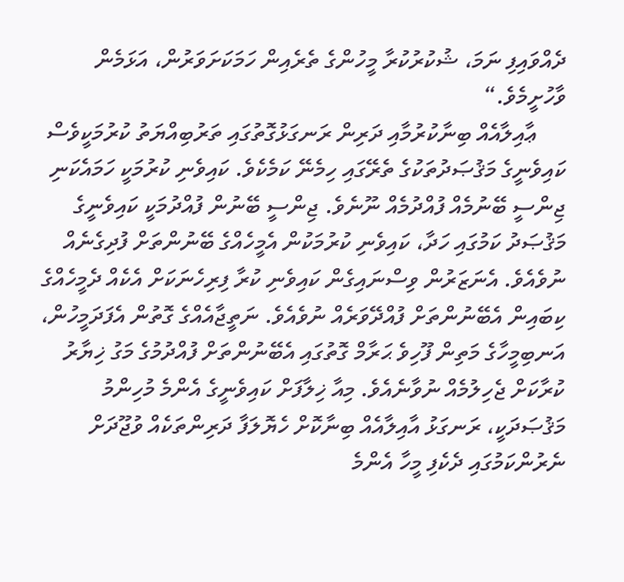ދެއްވައިފި ނަމަ، ޝުކުރުކުރާ މީހުންގެ ތެރެއިން ހަމަކަށަވަރުން، އަޅަމެން ވާހުށީމެވެ.“
     ޢާއިލާއެއް ބިނާކުރުމާއި ދަރިން ރަނގަޅުގޮތުގައި ތަރުބިއްޔަތު ކުރުމަކީވެސް ކައިވެނީގެ މަޤުޞަދުތަކުގެ ތެރޭގައި ހިމެނޭ ކަމެކެވެ. ކައިވެނި ކުރުމަކީ ހަމައެކަނި ޖިންސީ ބޭނުމެއް ފުއްދުމެއް ނޫނެވެ. ޖިންސީ ބޭނުން ފުއްދުމަކީ ކައިވެނީގެ މަޤުޞަދު ކަމުގައި ހަދާ، ކައިވެނި ކުރުމަކުން އެމީހެއްގެ ބޭނުންތަށް ފުދިގެނެއް ނުވެއެވެ. އެނަޒަރުން ވިސްނައިގެން ކައިވެނި ކުރާ ފިރިހެނަކަށް އެކެއް ދެމީހެއްގެ ކިބައިން އެބޭނުންތަށް ފުއްދޭވަރެއް ނުވެއެވެ. ނަތީޖާއެއްގެ ގޮތުން އެފަދަމީހުން، އަނބިމީހާގެ މަތިން ފޫހިވެ ޙަރާމް ގޮތުގައި އެބޭނުންތަށް ފުއްދުމުގެ މަގު ޚިޔާރު ކުރާކަށް ޖެހިލުމެއް ނުވާނެއެވެ. މިއާ ޚިލާފަށް ކައިވެނީގެ އެންމެ މުހިންމު މަޤުޞަދަކީ، ރަނގަޅު އާއިލާއެއް ބިނާކޮށް ހެޔޮލަފާ ދަރިންތަކެއް ވުޖޫދަށް ނެރުންކަމުގައި ދެކެފި މީހާ އެންމެ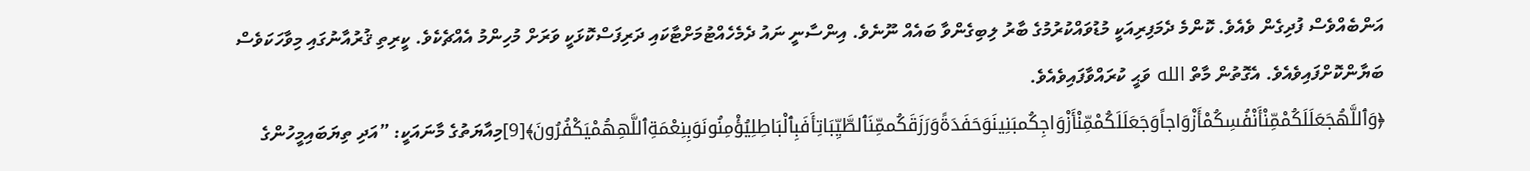އަންބެއްވެސް ފުދިގެން ވެއެވެ. ކޮންމެ ދެމަފިރިއަކީ މުޑުވައްކުރުމުގެ ބާރު ލިބިގެންވާ ބައެއް ނޫނެވެ. އިންސާނީ ނައު ދެމެހެއްޓުމަށްޓާކައި ދަރިފަސްކޮޅަކީ ވަރަށް މުހިންމު އެއްޗެކެވެ. ކީރިތި ޤުރުއާނުގައި މިވާހަކަވެސް ބަޔާންކޮށްފައިވެއެވެ. އެގޮތުން މާތް الله ވަޙީ ކުރައްވާފައިވެއެވެ. ﴿وَٱللَّهُجَعَلَلَكُمْمِّنْأَنْفُسِكُمْأَزْوَاجاًوَجَعَلَلَكُمْمِّنْأَزْوَاجِكُمبَنِينَوَحَفَدَةًوَرَزَقَكُممِّنَٱلطَّيِّبَاتِأَفَبِٱلْبَاطِلِيُؤْمِنُونَوَبِنِعْمَةِٱللَّهِهُمْيَكْفُرُونَ﴾[9]މިއާޔަތުގެ މާނައަކީ: ”އަދި ތިޔަބައިމީހުންގެ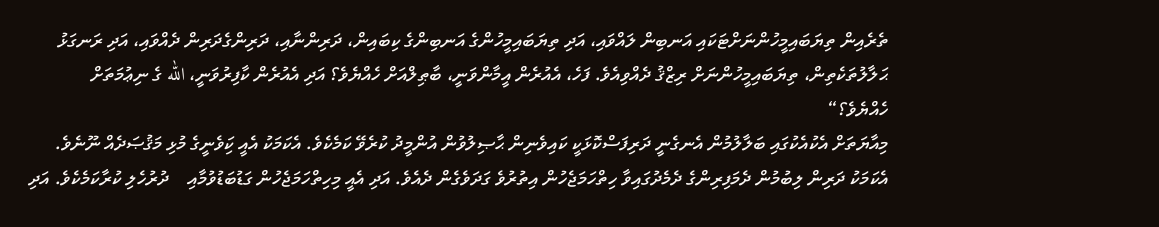ތެރެއިން ތިޔަބައިމީހުންނަށްޓަކައި އަނބިން ލައްވައި، އަދި ތިޔަބައިމީހުންގެ އަނބިންގެ ކިބައިން، ދަރިންނާއި، ދަރިންގެދަރިން ދެއްވައި، އަދި ރަނގަޅު ޙަލާލުތަކެތިން، ތިޔަބައިމީހުންނަށް ރިޒްޤު ދެއްވިއެވެ. ފަހެ، އެއުރެން އީމާންވަނީ، ބާޠިލްއަށް ހެއްޔެވެ؟ އަދި އެއުރެން ކާފިރުވަނީ، الله ގެ ނިޢުމަތަށް ހެއްޔެވެ؟“
މިއާޔަތަށް އެކުއެކުގައި ބަލާލުމުން އެނގެނީ ދަރިފަސްކޮޅަކީ ކައިވެނިން ޙާޞިލުވުން އުންމީދު ކުރެވޭ ކަމެކެވެ. އެކަމަކު އެއީ ކަިވެނީގެ މުޅި މަޤުޞަދެއް ނޫނެވެ. އެކަމަކު ދަރިން ލިބުމުން ދެމަފިރިންގެ ދެމެދުގައިވާ ހިތްހަމަޖެހުން އިތުރުވެ ގަދަވެގެން ދެއެވެ. އަދި އެއީ މިހިތްހަމަޖެހުން ގަޑުބަޑުވުމާއި    ދުރުހެލި ކުރާކަމެކެވެ. އަދި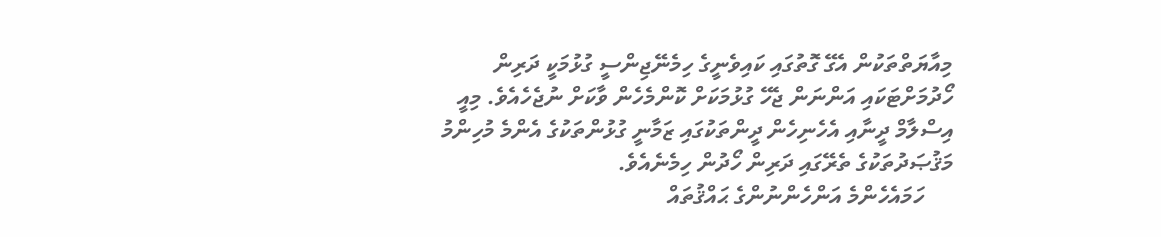މިއާޔަތްތަކުން އެގޭ ގޮތުގައި ކައިވެނީގެ ހިމެނޭޖިންސީ ގުޅުމަކީ ދަރިން ހޯދުމަށްޓަކައި އަންނަން ޖެހޭ ގުޅުމަކަށް ކޮންމެހެން ވާކަށް ނުޖެހެއެވެ. މިއީ އިސްލާމް ދީނާއި އެހެނިހެން ދީންތަކުގައި ޒަމާނީ ގުޅުންތަކުގެ އެންމެ މުހިންމު މަޤުޞަދުތަކުގެ ތެރޭގައި ދަރިން ހޯދުން ހިމެނެއެވެ.
     ހަމައެހެންމެ އަންހެންނުންގެ ޙައްޤުތައް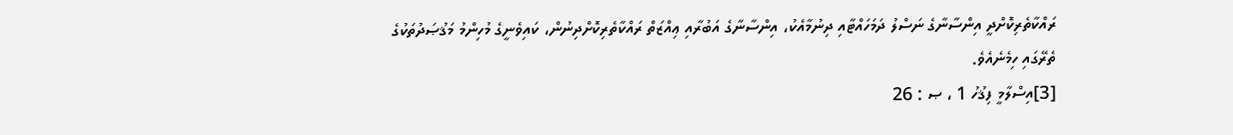ރައްކާތެރިކޮށްދީ އިންސާނާގެ ނަސްލު ދަމަހައްޓާއި ދިނުމާއެކު، އިންސާނާގެ އަބުރާއި ޢިއްޒަތް ރައްކާތެރިކޮށްދިނުން، ކައިވެނީގެ މުހިންމު މަޤުޞަދުތަކުގެ ތެރޭގައި ހިމެނެއެވެ.
[3]އިސްލާމީ ފިޤުހު 1 ، ޞ : 26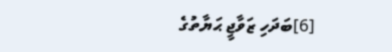[6]ބަދަހި ޒަވާޖީ ޙަޔާތުގެ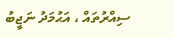ސިއްރުތައް ، އަޙުމަދު ނަޖީބު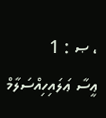، ޞ : 1
ޢީސާ ޢަލައިހިއްސަލާމް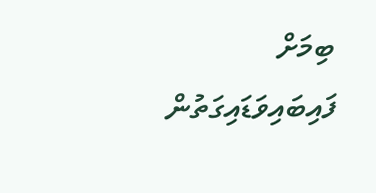ބިމަށް ފައިބައިވަޑައިގަތުން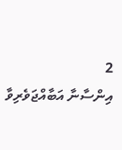2
އިންސާނާ އަބާއްޖަވެރިވާ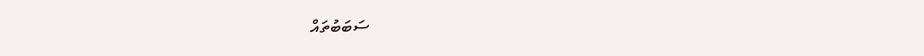ސަބަބުތައް